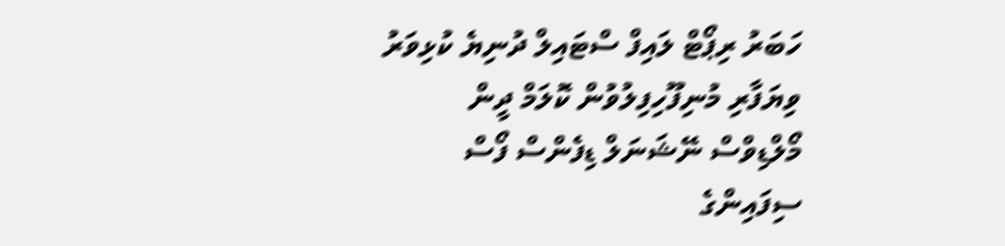ހަބަރު ރިޕޯޓް ލައިފް ސްޓައިލް ދުނިޔެ ކުޅިވަރު ވިޔަފާރި މުނިފޫހިފިލުވުން ކޮލަމް ދީން
މޯލްޑިވްސް ނޭޝަނަލް ޑިފެންސް ފޯސް
ސިފައިންގެ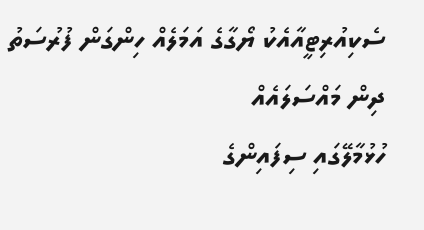ސެކިއުރިޓީއާއެކު ޔޯގާގެ އަމަލެއް ހިންގަން ފުރުސަތު ދިން މައްސަލައެއް
ހުޅުމާލޭގައި ސިފައިންގެ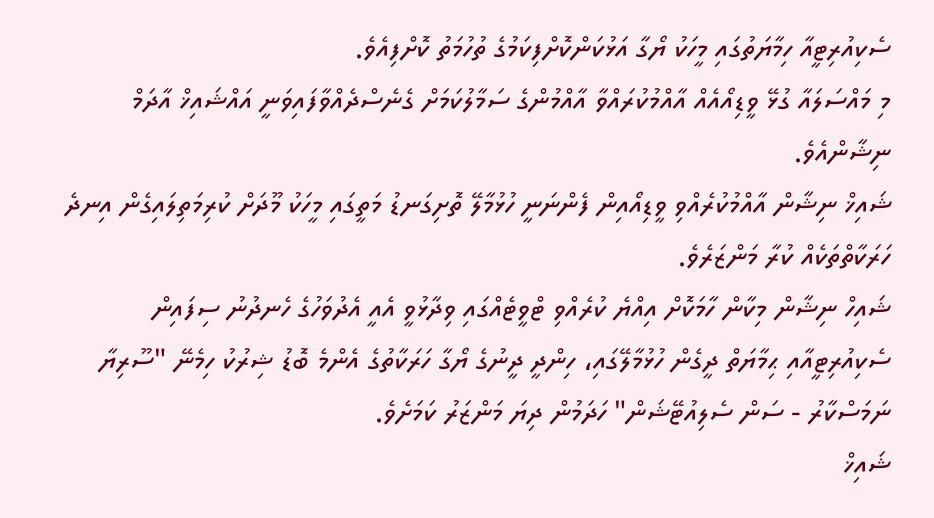ސެކިއުރިޓީއާ ހިމާޔަތުގައި މީހަކު ޔޯގާ އަޅުކަންކޮށްފިކަމުގެ ތުހުމަތު ކޮށްފިއެވެ.
މި މައްސަލައާ ގުޅޭ ވީޑިއޯއެއް އާއްމުކުރައްވާ އާއްމުންގެ ސަމާލުކަމަށް ގެނެސްދެއްވާފައިވަނީ އައްޝައިޚް އާދަމް ނިޝާންއެވެ.
ޝައިޚް ނިޝާން އާއްމުކުރެއްވި ވީޑިއޯއިން ފެންނަނީ ހުޅުމާލޭ ތޮށިގަނޑު މަތީގައި މީހަކު މޫދަށް ކުރިމަތިލައިގެން އިނދެ ހަރަކާތްތަކެއް ކުރާ މަންޒަރެވެ.
ޝައިހް ނިޝާން މިކާން ހާމަކޮށް އިއްޔެ ކުރެއްވި ޓްވީޓެއްގައި ވިދާޅުވީ އެއީ އެދުވަހުގެ ހެނދުނު ސިފައިން ސެކިއުރިޓީއާއި ޙިމާޔަތް ދީގެން ހުޅުމާލޭގައި، ހިންދީ ދީނުގެ ޔޯގާ ހަރަކާތުގެ އެންމެ ބޮޑު ޝިރުކު ހިމެނޭ "ސޫރިޔާ ނަމަސްކާރު - ސަން ސެލިއުޓޭޝަން" ހަދަމުން ދިޔަ މަންޒަރު ކަމަށެވެ.
ޝައިޚް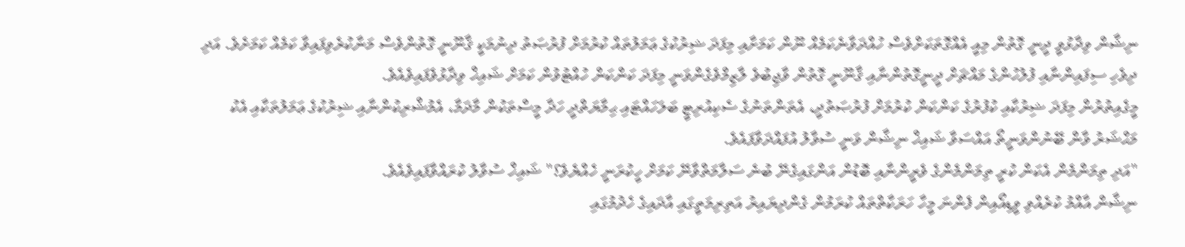ނިޝާން ވިދާޅުވީ ދީނީ ގޮތުން މިއީ އެއްގޮތަކަށްވެސް ހުއްދަވާނެކަމެއް ނޫން ކަމަށާއި މިފަދަ ޝިރުކުގެ ޢަމަލުތައް ކުރުމަށް ފުރުޞަތު ދިނުމަކީ ޤާނޫނީ ގޮތުންވެސް މަނާކުރެވިފައިވާ ކަމެއް ކަމަށެވެ. އަދި ދިވެހި ސިފައިންނާއި ފުލުހުންގެ މައްޗަށް ދީނީގޮތުންނާއި ޤާނޫނީ ގޮތުން ވާޖިބުވެ ލާޒިމްވެގެންވަނީ މިފަދަ ކަންކަން ހުއްޓުވުން ކަމަށް ޝައިޚް ވިދާޅުވެފައިވެއެވެ.
މީގެއިތުރުން މިފަދަ ޝިރުކާއި ކުފުރުގެ ކަންކަން ކުރުމަށް ފުރުޞަތުދީ، އެތަންތަނުގެ ސެކިއުރިޓީ ބަލަހައްޓައި ޙިމާޔަތްދީ ހަދާ މީސްތަކުން މާދަމާ، އެމުޝްރިކުންނާއި ޝިރުކުގެ ޢަމަލުތަކާއި އެކު މަޙްޝަރު ވާން ބޭނުންވަނީތޯ އައްސަވާ ޝައިޚް ނިޝާން ވަނީ ސުވާލު އުފައްދަވާފައެވެ.
"އަދި ތިމަންމެން އެކަން ކުރީ ތިމަންމެންގެ ވެރީންނާއި ބޮޑުން އަންގައިގެނޭ ބުނެ ސަލާމަތްވާނޭ ކަމަށް ހީކުރަނީ ހެއްޔެވެ؟" ޝައިޚް ސުވާލު ކުރައްވާފައިވެއެވެ.
ނިޝާން އާއްމު ކުރެއްވި ވީޑިއޯއިން ފެންނަ މީހާ ހަރަކާތްތައް ކުރަމުން ގެންދިޔައިރު އަތިރިމަތީގައި އާދައިގެ ހެދުމުގައި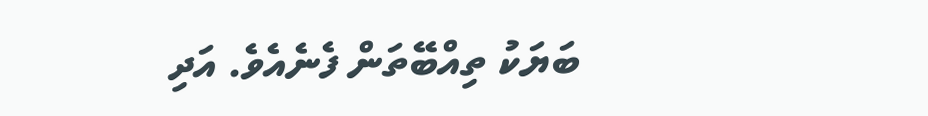ބަޔަކު ތިއްބޭތަން ފެނެއެވެ. އަދި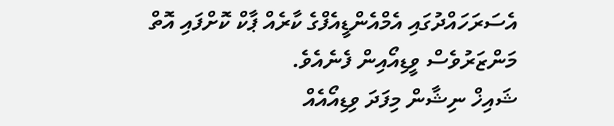އެސަރަހައްދުގައި އެމްއެންޑީއެފްގެ ކާރެއް ޕާކް ކޮށްފައި އޮތް މަންޒަރުވެސް ވީޑިއޯއިން ފެނެއެވެ.
ޝައިޚް ނިޝާން މިފަދަ ވިޑިއޯއެއް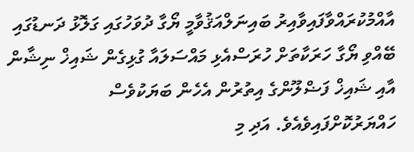އާއްމުކުރައްވާފައިވާއިރު ބައިނަލްއަޤުވާމީ ޔޯގާ ދުވަހުގައި ގަލޮޅު ދަނޑުގައި ބޭއްވި ޔޯގާ ހަރަކާތަށް ހުރަސްއެޅި މައްސަލައާ ގުޅިގެން ޝައިޚް ނިޝާން އާއި ޝައިޚް ފަޟްލޫންގެ އިތުރުން އެހެން ބަޔަކުވެސް ހައްޔަރުކޮށްފައިވެއެވެ. އަދި މި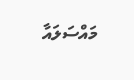މައްސަލައާ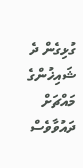ގުޅިގެން ދެ ޝައިޚުންގެ މައްޗަށް ދައުވާވެސް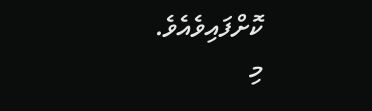ކޮށްފައިވެއެވެ.
މި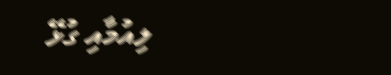ލިއުމާއި ގުޅޭ